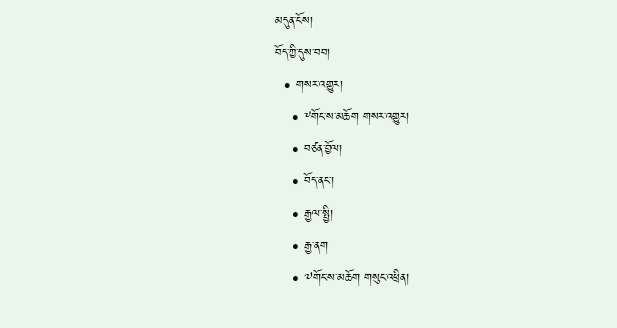མདུན་ངོས།
བོད་ཀྱི་དུས་བབ།
  • གསར་འགྱུར།
    • ༸གོང་ས་མཆོག གསར་འགྱུར།
    • བཙན་བྱོལ།
    • བོད་ནང་།
    • རྒྱལ་སྤྱི།
    • རྒྱ་ནག
    • ༧གོང་ས་མཆོག གསུང་འཕྲིན།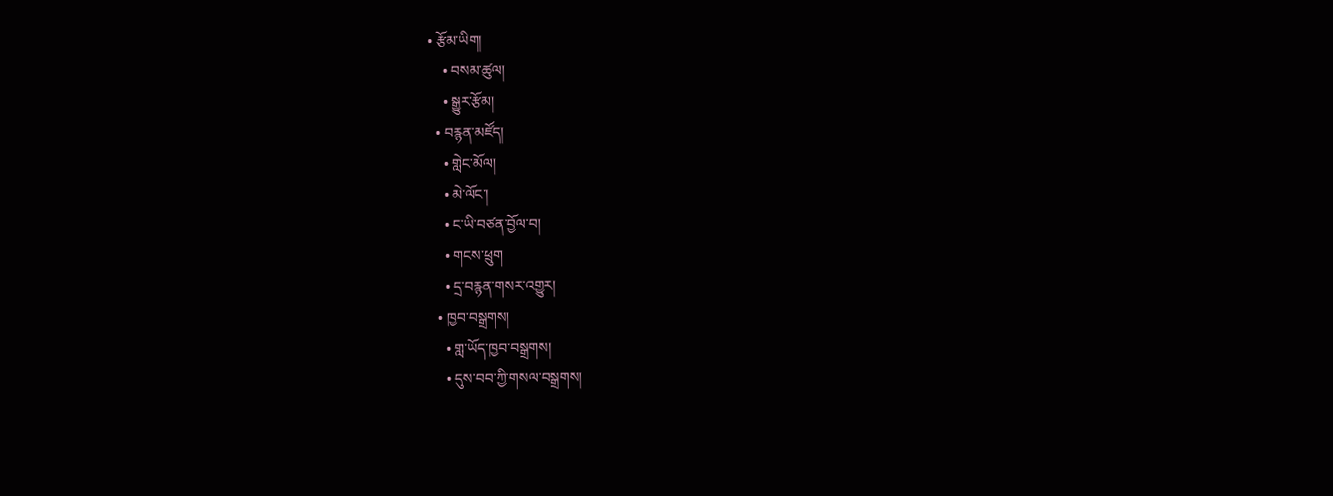• རྩོམ་ཡིག།
    • བསམ་ཚུལ།
    • སྒྱུར་རྩོམ།
  • བརྙན་མཛོད།
    • གླེང་མོལ།
    • མེ་ལོང་།
    • ང་ཡི་བཙན་བྱོལ་བ།
    • གངས་ཕྲུག
    • དྲ་བརྙན་གསར་འགྱུར།
  • ཁྱབ་བསྒྲགས།
    • གླ་ཡོད་ཁྱབ་བསྒྲགས།
    • དུས་བབ་ཀྱི་གསལ་བསྒྲགས།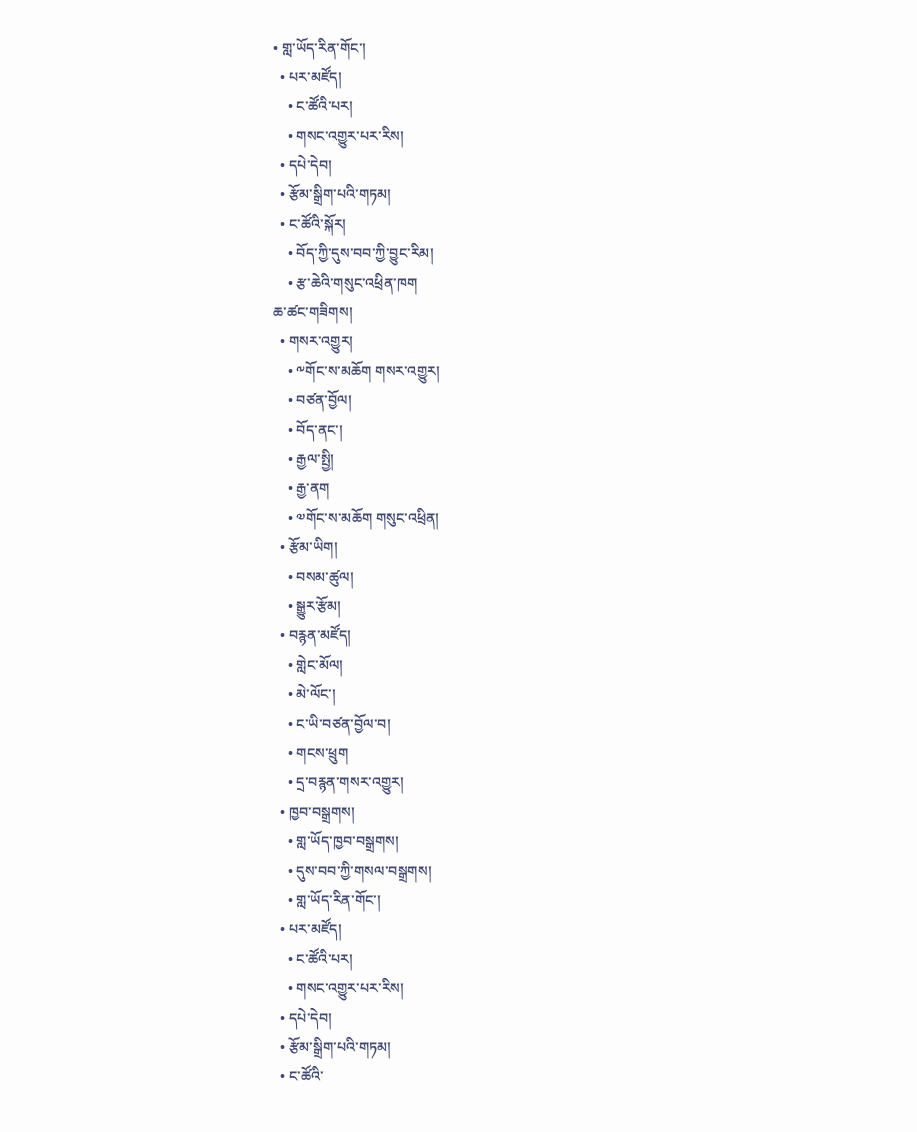• གླ་ཡོད་རིན་གོང་།
  • པར་མཛོད།
    • ང་ཚོའི་པར།
    • གསང་འགྱུར་པར་རིས།
  • དཔེ་དེབ།
  • རྩོམ་སྒྲིག་པའི་གཏམ།
  • ང་ཚོའི་སྐོར།
    • བོད་ཀྱི་དུས་བབ་ཀྱི་བྱུང་རིམ།
    • རྩ་ཆེའི་གསུང་འཕྲིན་ཁག
ཆ་ཚང་གཟིགས།
  • གསར་འགྱུར།
    • ༸གོང་ས་མཆོག གསར་འགྱུར།
    • བཙན་བྱོལ།
    • བོད་ནང་།
    • རྒྱལ་སྤྱི།
    • རྒྱ་ནག
    • ༧གོང་ས་མཆོག གསུང་འཕྲིན།
  • རྩོམ་ཡིག།
    • བསམ་ཚུལ།
    • སྒྱུར་རྩོམ།
  • བརྙན་མཛོད།
    • གླེང་མོལ།
    • མེ་ལོང་།
    • ང་ཡི་བཙན་བྱོལ་བ།
    • གངས་ཕྲུག
    • དྲ་བརྙན་གསར་འགྱུར།
  • ཁྱབ་བསྒྲགས།
    • གླ་ཡོད་ཁྱབ་བསྒྲགས།
    • དུས་བབ་ཀྱི་གསལ་བསྒྲགས།
    • གླ་ཡོད་རིན་གོང་།
  • པར་མཛོད།
    • ང་ཚོའི་པར།
    • གསང་འགྱུར་པར་རིས།
  • དཔེ་དེབ།
  • རྩོམ་སྒྲིག་པའི་གཏམ།
  • ང་ཚོའི་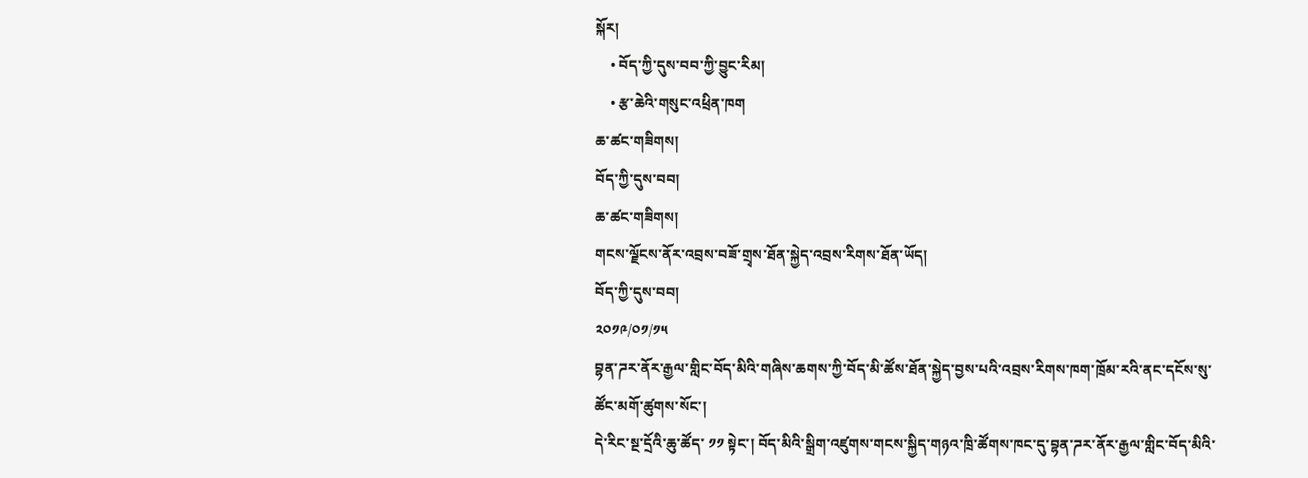སྐོར།
    • བོད་ཀྱི་དུས་བབ་ཀྱི་བྱུང་རིམ།
    • རྩ་ཆེའི་གསུང་འཕྲིན་ཁག
ཆ་ཚང་གཟིགས།
བོད་ཀྱི་དུས་བབ།
ཆ་ཚང་གཟིགས།
གངས་ལྗོངས་ནོར་འབྲས་བཟོ་གྲྭས་ཐོན་སྐྱེད་འབྲས་རིགས་ཐོན་ཡོད།
བོད་ཀྱི་དུས་བབ།
༢༠༡༩/༠༡/༡༥
བྷན་ཌར་ནོར་རྒྱལ་གླིང་བོད་མིའི་གཞིས་ཆགས་ཀྱི་བོད་མི་ཚོས་ཐོན་སྐྱེད་བྱས་པའི་འབྲས་རིགས་ཁག་ཁྲོམ་རའི་ནང་དངོས་སུ་ཚོང་མགོ་ཚུགས་སོང་།
དེ་རིང་སྔ་དྲོའི་ཆུ་ཚོད་ ༡༡ སྟེང་། བོད་མིའི་སྒྲིག་འཛུགས་གངས་སྐྱིད་གཉའ་ཁྲི་ཚོགས་ཁང་དུ་བྷན་ཌར་ནོར་རྒྱལ་གླིང་བོད་མིའི་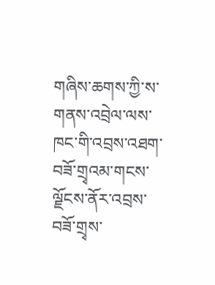གཞིས་ཆགས་ཀྱི་ས་གནས་འབྲེལ་ལས་ཁང་གི་འབྲས་འཐག་བཟོ་གྲྭའམ་གངས་ལྗོངས་ནོར་འབྲས་བཟོ་གྲྭས་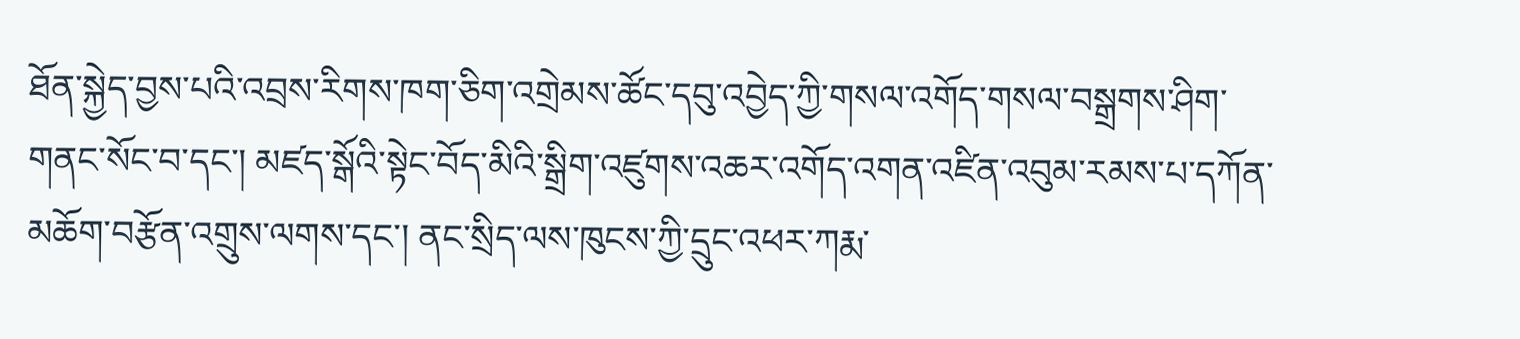ཐོན་སྐྱེད་བྱས་པའི་འབྲས་རིགས་ཁག་ཅིག་འགྲེམས་ཚོང་དབུ་འབྱེད་ཀྱི་གསལ་འགོད་གསལ་བསྒྲགས་ཤིག་གནང་སོང་བ་དང་། མཛད་སྒོའི་སྟེང་བོད་མིའི་སྒྲིག་འཛུགས་འཆར་འགོད་འགན་འཛིན་འབུམ་རམས་པ་དཀོན་མཆོག་བརྩོན་འགྲུས་ལགས་དང་། ནང་སྲིད་ལས་ཁུངས་ཀྱི་དྲུང་འཕར་ཀརྨ་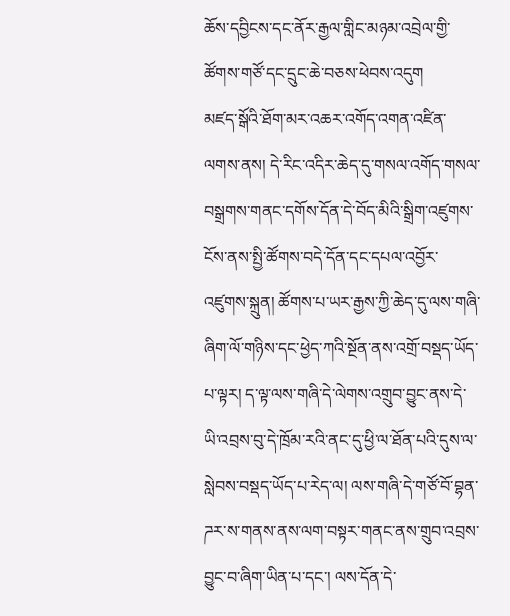ཆོས་དབྱིངས་དང་ནོར་རྒྱལ་གླིང་མཉམ་འབྲེལ་གྱི་ཚོགས་གཙོ་དང་དྲུང་ཆེ་བཅས་ཕེབས་འདུག
མཛད་སྒོའི་ཐོག་མར་འཆར་འགོད་འགན་འཛིན་ལགས་ནས། དེ་རིང་འདིར་ཆེད་དུ་གསལ་འགོད་གསལ་བསྒྲགས་གནང་དགོས་དོན་དེ་བོད་མིའི་སྒྲིག་འཛུགས་ངོས་ནས་སྤྱི་ཚོགས་བདེ་དོན་དང་དཔལ་འབྱོར་འཛུགས་སྐྲུན། ཚོགས་པ་ཡར་རྒྱས་ཀྱི་ཆེད་དུ་ལས་གཞི་ཞིག་ལོ་གཉིས་དང་ཕྱེད་ཀའི་སྔོན་ནས་འགྲོ་བསྡད་ཡོད་པ་ལྟར། ད་ལྟ་ལས་གཞི་དེ་ལེགས་འགྲུབ་བྱུང་ནས་དེ་ཡི་འབྲས་བུ་དེ་ཁྲོམ་རའི་ནང་དུ་ཕྱི་ལ་ཐོན་པའི་དུས་ལ་སླེབས་བསྡད་ཡོད་པ་རེད་ལ། ལས་གཞི་དེ་གཙོ་བོ་བྷན་ཌར་ས་གནས་ནས་ལག་བསྟར་གནང་ནས་གྲུབ་འབྲས་བྱུང་བ་ཞིག་ཡིན་པ་དང་། ལས་དོན་དེ་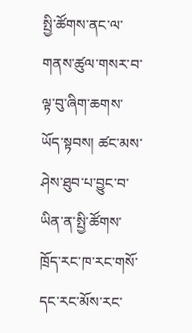སྤྱི་ཚོགས་ནང་ལ་གནས་ཚུལ་གསར་བ་ལྟ་བུ་ཞིག་ཆགས་ཡོད་སྟབས། ཚང་མས་ཤེས་ཐུབ་པ་བྱུང་བ་ཡིན་ན་སྤྱི་ཚོགས་ཁྲོད་རང་ཁ་རང་གསོ་དང་རང་མོས་རང་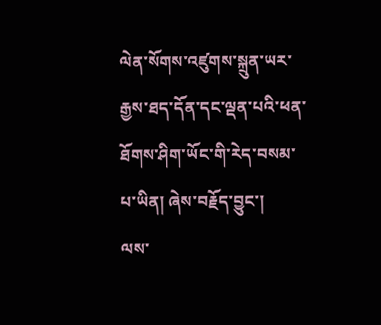ལེན་སོགས་འཛུགས་སྐྲུན་ཡར་རྒྱས་ཐད་དོན་དང་ལྡན་པའི་ཕན་ཐོགས་ཤིག་ཡོང་གི་རེད་བསམ་པ་ཡིན། ཞེས་བརྗོད་བྱུང་།
ལས་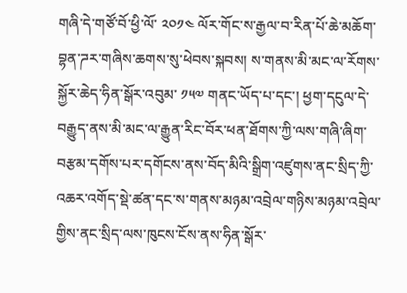གཞི་དེ་གཙོ་བོ་ཕྱི་ལོ་ ༢༠༡༤ ལོར་གོང་ས་རྒྱལ་བ་རིན་པོ་ཆེ་མཆོག་བྷན་ཌར་གཞིས་ཆགས་སུ་ཕེབས་སྐབས། ས་གནས་མི་མང་ལ་རོགས་སྐྱོར་ཆེད་ཧིན་སྒོར་འབུམ་ ༡༥༧ གནང་ཡོད་པ་དང་། ཕྱག་དངུལ་དེ་བརྒྱུད་ནས་མི་མང་ལ་རྒྱུན་རིང་བོར་ཕན་ཐོགས་ཀྱི་ལས་གཞི་ཞིག་བརྩམ་དགོས་པར་དགོངས་ནས་བོད་མིའི་སྒྲིག་འཛུགས་ནང་སྲིད་ཀྱི་འཆར་འགོད་སྡེ་ཚན་དང་ས་གནས་མཉམ་འབྲེལ་གཉིས་མཉམ་འབྲེལ་གྱིས་ནང་སྲིད་ལས་ཁུངས་ངོས་ནས་ཧིན་སྒོར་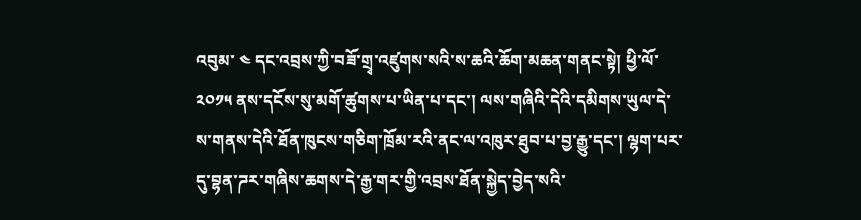འབུམ་ ༤ དང་འབྲས་ཀྱི་བཟོ་གྲྭ་འཛུགས་སའི་ས་ཆའི་ཆོག་མཆན་གནང་སྟེ། ཕྱི་ལོ་ ༢༠༡༥ ནས་དངོས་སུ་མགོ་ཚུགས་པ་ཡིན་པ་དང་། ལས་གཞིའི་དེའི་དམིགས་ཡུལ་དེ་ས་གནས་དེའི་ཐོན་ཁུངས་གཅིག་ཁྲོམ་རའི་ནང་ལ་འཁུར་ཐུབ་པ་བྱ་རྒྱུ་དང་། ལྷག་པར་དུ་བྷན་ཌར་གཞིས་ཆགས་དེ་རྒྱ་གར་གྱི་འབྲས་ཐོན་སྐྱེད་བྱེད་སའི་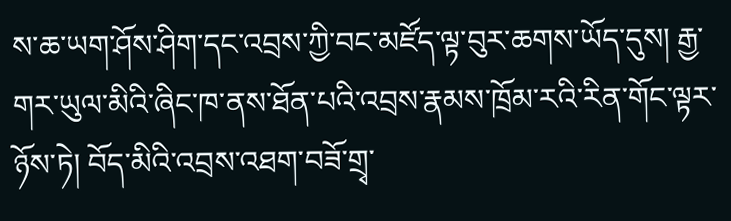ས་ཆ་ཡག་ཤོས་ཤིག་དང་འབྲས་ཀྱི་བང་མཛོད་ལྟ་བུར་ཆགས་ཡོད་དུས། རྒྱ་གར་ཡུལ་མིའི་ཞིང་ཁ་ནས་ཐོན་པའི་འབྲས་རྣམས་ཁྲོམ་རའི་རིན་གོང་ལྟར་ཉོས་ཏེ། བོད་མིའི་འབྲས་འཐག་བཟོ་གྲྭ་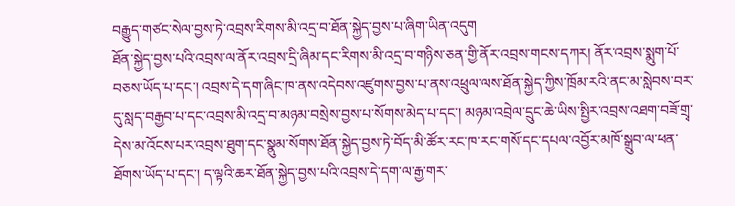བརྒྱུད་གཙང་སེལ་བྱས་ཏེ་འབྲས་རིགས་མི་འདྲ་བ་ཐོན་སྐྱེད་བྱས་པ་ཞིག་ཡིན་འདུག
ཐོན་སྐྱེད་བྱས་པའི་འབྲས་ལ་ནོར་འབྲས་དྲི་ཞིམ་དང་རིགས་མི་འདྲ་བ་གཉིས་ཅན་གྱི་ནོར་འབྲས་གངས་དཀར། ནོར་འབྲས་སྨུག་པོ་བཅས་ཡོད་པ་དང་། འབྲས་དེ་དག་ཞིང་ཁ་ནས་འདེབས་འཛུགས་བྱས་པ་ནས་འཕྲུལ་ལས་ཐོན་སྐྱེད་ཀྱིས་ཁྲོམ་རའི་ནང་མ་སླེབས་བར་དུ་སླད་བརྒྱབ་པ་དང་འབྲས་མི་འདྲ་བ་མཉམ་བསྲེས་བྱས་པ་སོགས་མེད་པ་དང་། མཉམ་འབྲེལ་དྲུང་ཆེ་ཡིས་སྤྱིར་འབྲས་འཐག་བཟོ་གྲྭ་དེས་མ་འོངས་པར་འབྲས་ཐུག་དང་སྣུམ་སོགས་ཐོན་སྐྱེད་བྱས་ཏེ་བོད་མི་ཚོར་རང་ཁ་རང་གསོ་དང་དཔལ་འབྱོར་མཁོ་སྒྲུབ་ལ་ཕན་ཐོགས་ཡོད་པ་དང་། ད་ལྟའི་ཆར་ཐོན་སྐྱེད་བྱས་པའི་འབྲས་དེ་དག་ལ་རྒྱ་གར་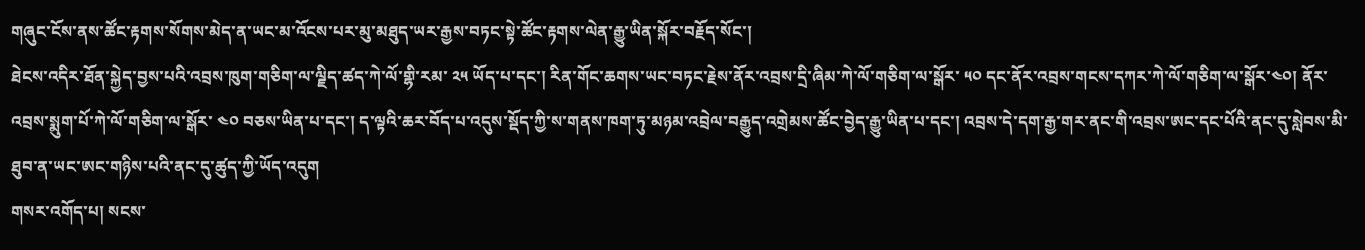གཞུང་ངོས་ནས་ཚོང་རྟགས་སོགས་མེད་ན་ཡང་མ་འོངས་པར་མུ་མཐུད་ཡར་རྒྱས་བཏང་སྟེ་ཚོང་རྟགས་ལེན་རྒྱུ་ཡིན་སྐོར་བརྗོད་སོང་།
ཐེངས་འདིར་ཐོན་སྐྱེད་བྱས་པའི་འབྲས་ཁུག་གཅིག་ལ་ལྗིད་ཚད་ཀེ་ལོ་གྷི་རམ་ ༢༥ ཡོད་པ་དང་། རིན་གོང་ཆགས་ཡང་བཏང་རྗེས་ནོར་འབྲས་དྲི་ཞིམ་ཀེ་ལོ་གཅིག་ལ་སྒོར་ ༥༠ དང་ནོར་འབྲས་གངས་དཀར་ཀེ་ལོ་གཅིག་ལ་སྒོར་༤༠། ནོར་འབྲས་སྨུག་པོ་ཀེ་ལོ་གཅིག་ལ་སྒོར་ ༤༠ བཅས་ཡིན་པ་དང་། ད་ལྟའི་ཆར་བོད་པ་འདུས་སྡོད་ཀྱི་ས་གནས་ཁག་ཏུ་མཉམ་འབྲེལ་བརྒྱུད་འགྲེམས་ཚོང་བྱེད་རྒྱུ་ཡིན་པ་དང་། འབྲས་དེ་དག་རྒྱ་གར་ནང་གི་འབྲས་ཨང་དང་པོའི་ནང་དུ་སླེབས་མི་ཐུབ་ན་ཡང་ཨང་གཉིས་པའི་ནང་དུ་ཚུད་ཀྱི་ཡོད་འདུག
གསར་འགོད་པ། སངས་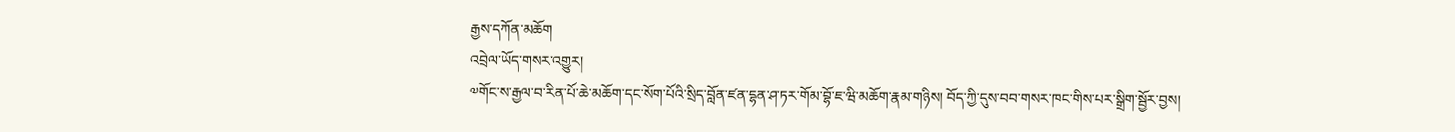རྒྱས་དཀོན་མཆོག
འབྲེལ་ཡོད་གསར་འགྱུར།
༧གོང་ས་རྒྱལ་བ་རིན་པོ་ཆེ་མཆོག་དང་སོག་པོའི་སྲིད་བློན་ཛན་དྷན་ཤ་ཏར་གོམ་བྷོ་ཇ་ཝི་མཆོག་རྣམ་གཉིས། བོད་ཀྱི་དུས་བབ་གསར་ཁང་གིས་པར་སྒྲིག་སྦྱོར་བྱས།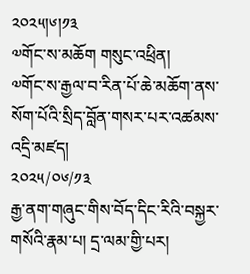༢༠༢༥།༦།༡༣
༧གོང་ས་མཆོག གསུང་འཕྲིན།
༧གོང་ས་རྒྱལ་བ་རིན་པོ་ཆེ་མཆོག་ནས་སོག་པོའི་སྲིད་བློན་གསར་པར་འཚམས་འདྲི་མཛད།
༢༠༢༥/༠༦/༡༣
རྒྱ་ནག་གཞུང་གིས་བོད་དིང་རིའི་བསྐྱར་གསོའི་རྣམ་པ། དྲ་ལམ་གྱི་པར།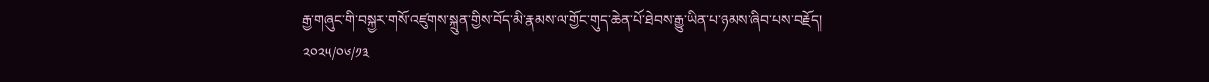རྒྱ་གཞུང་གི་བསྐྱར་གསོ་འཛུགས་སྐྲུན་གྱིས་བོད་མི་རྣམས་ལ་གྱོང་གུད་ཆེན་པོ་ཐེབས་རྒྱུ་ཡིན་པ་ཉམས་ཞིབ་པས་བརྗོད།
༢༠༢༥/༠༦/༡༣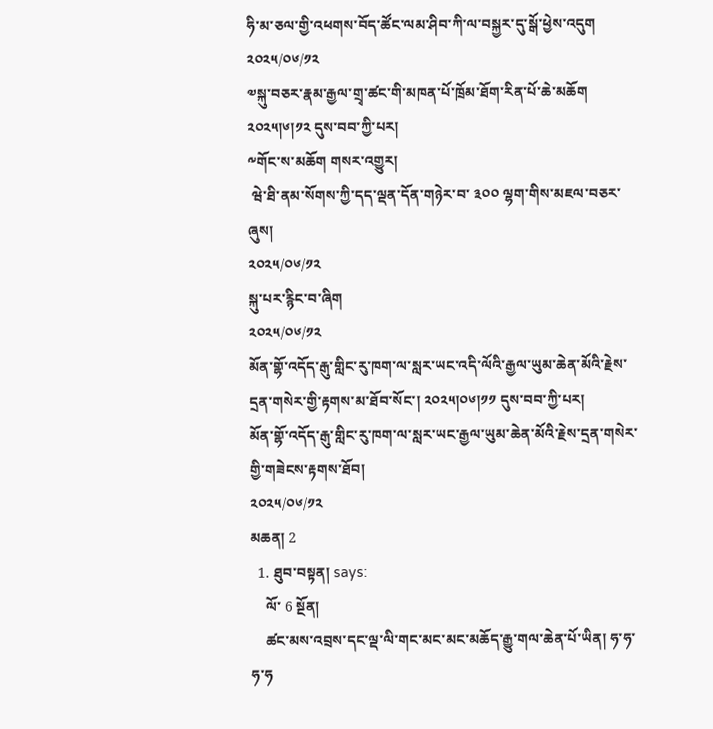ཧི་མ་ཅལ་གྱི་འཕགས་བོད་ཚོང་ལམ་ཤིབ་ཀི་ལ་བསྐྱར་དུ་སྒོ་ཕྱེས་འདུག
༢༠༢༥/༠༦/༡༢
༧སྐུ་བཅར་རྣམ་རྒྱལ་གྲྭ་ཚང་གི་མཁན་པོ་ཁྲོམ་ཐོག་རིན་པོ་ཆེ་མཆོག ༢༠༢༥།༦།༡༢ དུས་བབ་ཀྱི་པར།
༸གོང་ས་མཆོག གསར་འགྱུར།
 ཝེ་ཐི་ནམ་སོགས་ཀྱི་དད་ལྡན་དོན་གཉེར་བ་ ༣༠༠ ལྷག་གིས་མཇལ་བཅར་ཞུས།
༢༠༢༥/༠༦/༡༢
སྐུ་པར་རྙིང་བ་ཞིག
༢༠༢༥/༠༦/༡༢
མོན་གྷོ་འདོད་རྒུ་གླིང་རུ་ཁག་ལ་སླར་ཡང་འདི་ལོའི་རྒྱལ་ཡུམ་ཆེན་མོའི་རྗེས་དྲན་གསེར་གྱི་རྟགས་མ་ཐོབ་སོང་། ༢༠༢༥།༠༦།༡༡ དུས་བབ་ཀྱི་པར།
མོན་གྷོ་འདོད་རྒུ་གླིང་རུ་ཁག་ལ་སླར་ཡང་རྒྱལ་ཡུམ་ཆེན་མོའི་རྗེས་དྲན་གསེར་གྱི་གཟེངས་རྟགས་ཐོབ།
༢༠༢༥/༠༦/༡༢
མཆན། 2
  1. ཐུབ་བསྟན། says:
    ལོ་ 6 སྔོན།
    ཚང་མས་འབྲས་དང་ལྡ་ལི་གང་མང་མང་མཆོད་རྒྱུ་གལ་ཆེན་པོ་ཡིན། ཧ་ཧ་ཧ་ཧ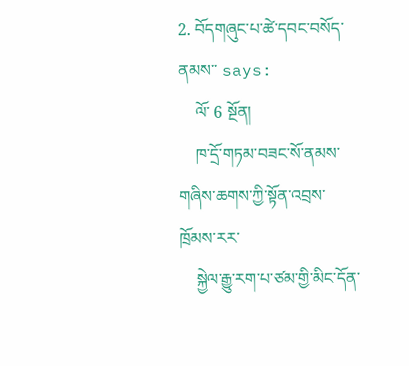2. བོདགཞུང་པ་ཚེ་དབང་བསོད་ནམས་་ says:
    ལོ་ 6 སྔོན།
    ཁ་དྲོ་གཏམ་བཟང་སོ་ནམས་གཞིས་ཆགས་ཀྱི་སྟོན་འབྲས་ཁྲོམས་རར་
    སྐྱེལ་རྒྱུ་རག་པ་ཙམ་གྱི་མིང་དོན་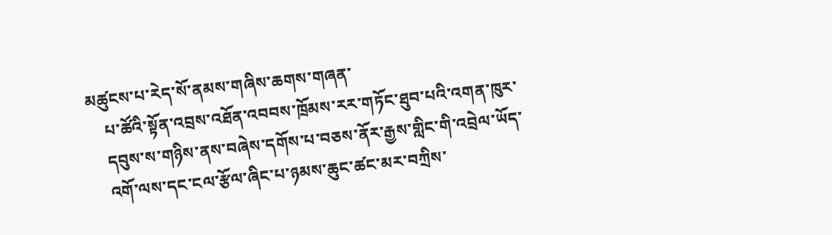མཚུངས་པ་རེད་སོ་ནམས་གཞིས་ཆགས་གཞན་
    པ་ཚོའི་སྟོན་འབྲས་འཐོན་འབབས་ཁྲོམས་རར་གཏོང་ཐུབ་པའི་འགན་ཁུར་
    དབུས་ས་གཉིས་ནས་བཞེས་དགོས་པ་བཅས་ནོར་རྒྱས་གླིང་གི་འབྲེལ་ཡོད་
    འགོ་ལས་དང་ངལ་རྩོལ་ཞིང་པ་ཉམས་ཆུང་ཚང་མར་བཀྲིས་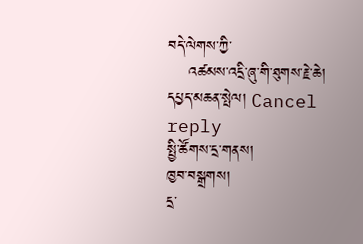བདེ་ལེགས་ཀྱི་
    འཚམས་འདྲི་ཞུ་གི་ཐུགས་རྗེ་ཆེ།
དཔྱད་མཆན་སྤེལ། Cancel reply
སྤྱི་ཚོགས་དྲ་གནས།
ཁྱབ་བསྒྲགས།
དྲ་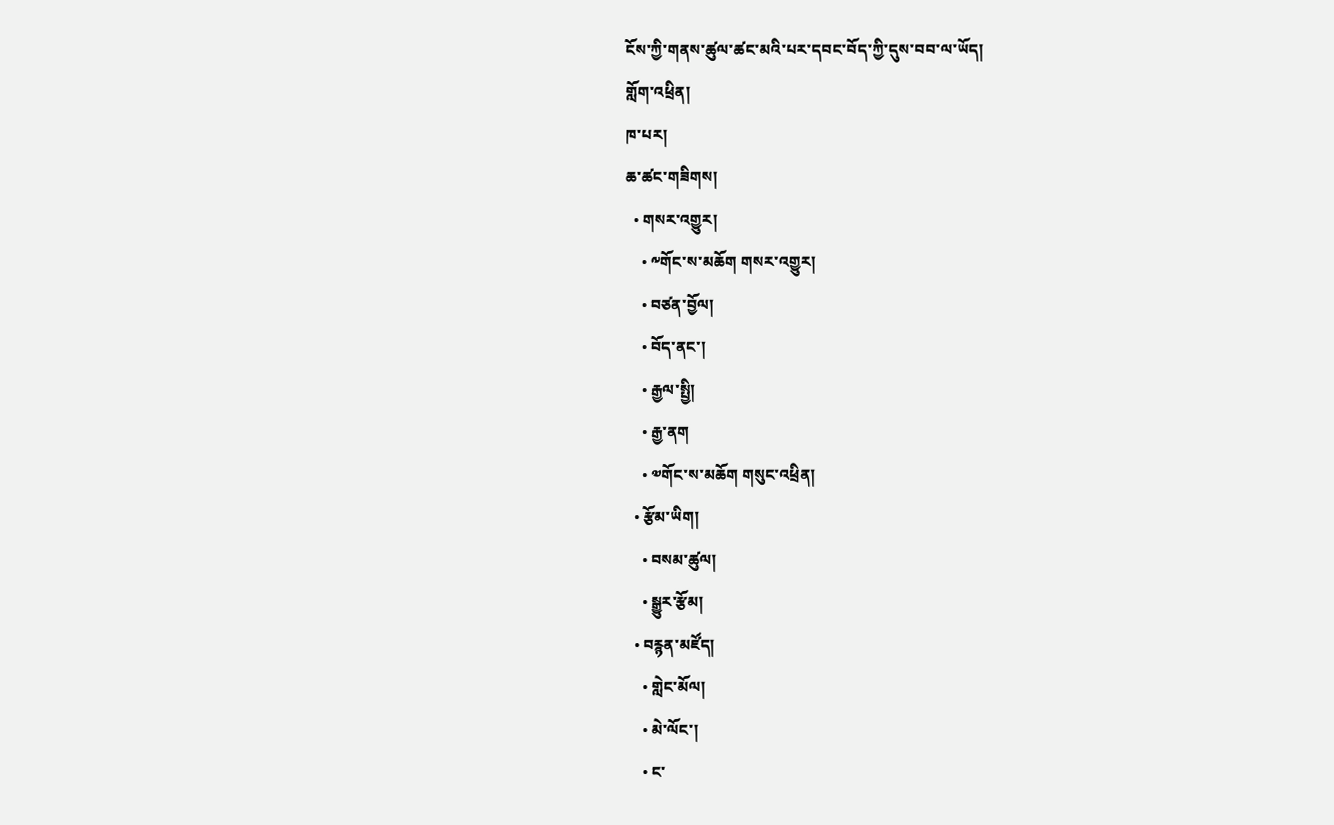ངོས་ཀྱི་གནས་ཚུལ་ཚང་མའི་པར་དབང་བོད་ཀྱི་དུས་བབ་ལ་ཡོད།
གློག་འཕྲིན།
ཁ་པར།
ཆ་ཚང་གཟིགས།
  • གསར་འགྱུར།
    • ༸གོང་ས་མཆོག གསར་འགྱུར།
    • བཙན་བྱོལ།
    • བོད་ནང་།
    • རྒྱལ་སྤྱི།
    • རྒྱ་ནག
    • ༧གོང་ས་མཆོག གསུང་འཕྲིན།
  • རྩོམ་ཡིག།
    • བསམ་ཚུལ།
    • སྒྱུར་རྩོམ།
  • བརྙན་མཛོད།
    • གླེང་མོལ།
    • མེ་ལོང་།
    • ང་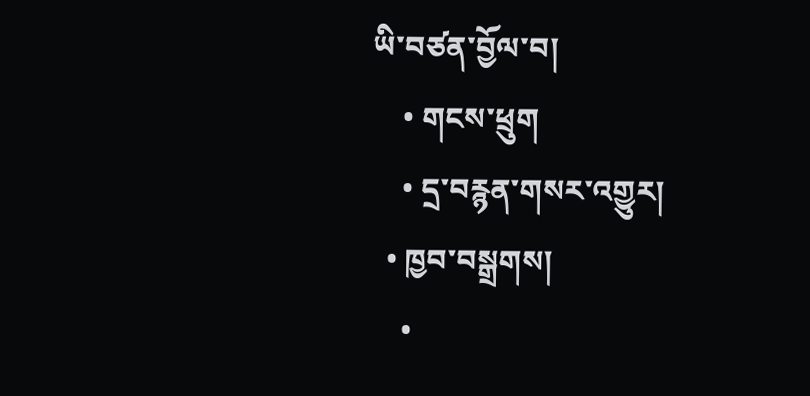ཡི་བཙན་བྱོལ་བ།
    • གངས་ཕྲུག
    • དྲ་བརྙན་གསར་འགྱུར།
  • ཁྱབ་བསྒྲགས།
    •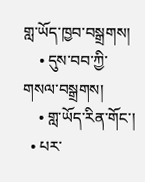གླ་ཡོད་ཁྱབ་བསྒྲགས།
    • དུས་བབ་ཀྱི་གསལ་བསྒྲགས།
    • གླ་ཡོད་རིན་གོང་།
  • པར་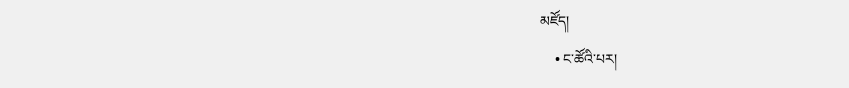མཛོད།
    • ང་ཚོའི་པར།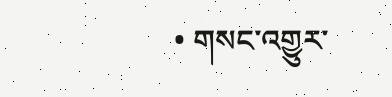• གསང་འགྱུར་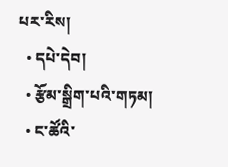པར་རིས།
  • དཔེ་དེབ།
  • རྩོམ་སྒྲིག་པའི་གཏམ།
  • ང་ཚོའི་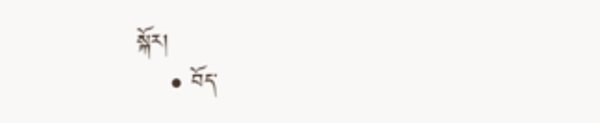སྐོར།
    • བོད་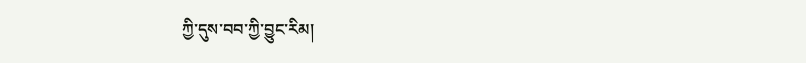ཀྱི་དུས་བབ་ཀྱི་བྱུང་རིམ།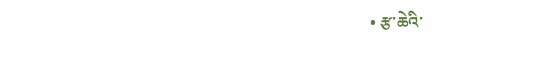• རྩ་ཆེའི་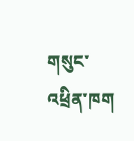གསུང་འཕྲིན་ཁག